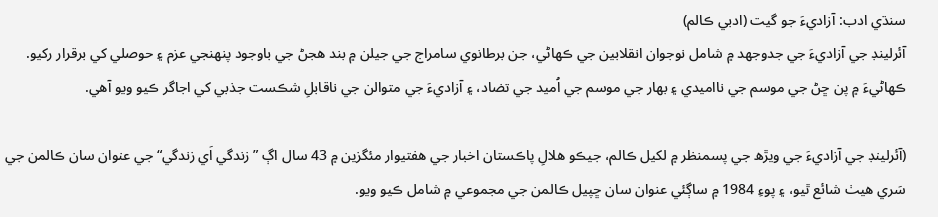سنڌي ادب: آزاديءَ جو گيت (ادبي ڪالم)
آئرلينڊ جي آزاديءَ جي جدوجهد ۾ شامل نوجوان انقلابين جي ڪھاڻي، جن برطانوي سامراج جي جيلن ۾ بند هجڻ جي باوجود پنھنجي عزم ۽ حوصلي کي برقرار رکيو. ڪهاڻيءَ ۾ پن ڇڻ جي موسم جي نااميدي ۽ بھار جي موسم جي اُميد جي تضاد، ۽ آزاديءَ جي متوالن جي ناقابلِ شڪست جذبي کي اجاگر ڪيو ويو آهي.

(آئرلينڊ جي آزاديءَ جي ويڙھ جي پسمنظر ۾ لکيل ڪالم، جيڪو ھلالِ پاڪستان اخبار جي ھفتيوار مئگزين ۾ 43 سال اڳ ”زندگي اَي زندگي“ جي عنوان سان ڪالمن جي سَري ھيٺ شائع ٿيو، ۽ پوءِ 1984 ۾ ساڳئي عنوان سان ڇپيل ڪالمن جي مجموعي ۾ شامل ڪيو ويو.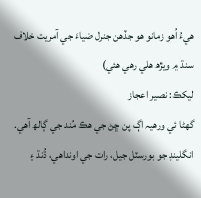ھيءُ اُھو زمانو ھو جڏھن جنرل ضياءَ جي آمريت خلاف سنڌ ۾ ويڙھ ھلي رھي ھئي)
ليکڪ: نصير اعجاز
گھڻا ئي ورھيہ اڳ پن ڇڻ جي ھڪ مُند جي ڳالھ آھي.
انگلينڊ جو بورسٽل جيل، رات جي اونداھي، ڌُنڌ ۽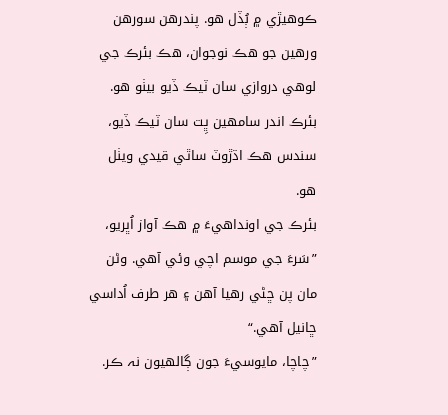ڪوھيڙي ۾ ٻُڏل ھو. پندرھن سورھن ورھين جو ھڪ نوجوان، ھڪ بئرڪ جي لوھي دروازي سان ٽيڪ ڏيو بيٺو ھو. بئرڪ اندر سامھين ڀِت سان ٽيڪ ڏيو، سندس ھڪ اڌڙوٽ ساٿي قيدي ويٺل ھو.
بئرڪ جي اونداھيءَ ۾ ھڪ آواز اُڀريو، ”سَرءَ جي موسم اچي وئي آھي. وڻن مان پن ڇڻي رھيا آھن ۽ ھر طرف اُداسي ڇانيل آھي.“
”چاچا، مايوسيءَ جون ڳالھيون نہ ڪر.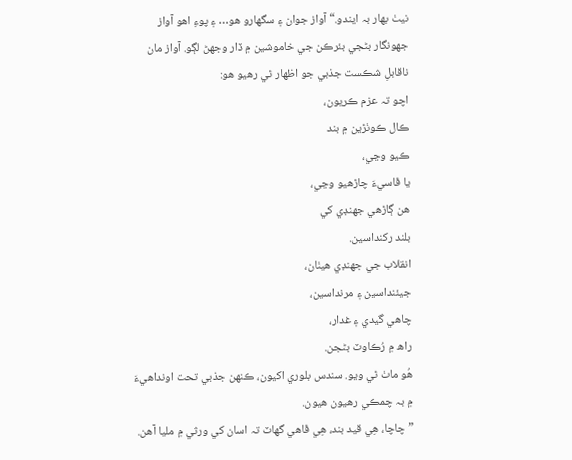نيٺ بھار بہ ايندو.“ آواز جوان ۽ سگھارو ھو… ۽ پوءِ اھو آواز جھونگار بڻجي بئرڪن جي خاموشين ۾ ڏار وجھڻ لڳو. آواز مان ناقابلِ شڪست جذبي جو اظھار ٿي رھيو ھو:
اچو تہ عزم ڪريون،
ڪال ڪوٺڙين ۾ بند
ڪيو وڃي،
يا ڦاسيءَ چاڙھيو وڃي،
ھن ڳاڙھي جھنڊي کي
بلند رکنداسين.
انقلاب جي جھنڊي ھيٺان،
جيئنداسين ۽ مرنداسين،
چاھي گيدي ۽ غدار،
راھ ۾ رُڪاوٽ بڻجن.
ھُو ماٺ ٿي ويو. سندس بلوري اکيون، ڪنھن جذبي تحت اونداھيءَ ۾ بہ چمڪي رھيون ھيون.
”چاچا، ھِي قيد بند، ھِي ڦاھي گھاٽ تہ اسان کي ورثي ۾ مليا آھن.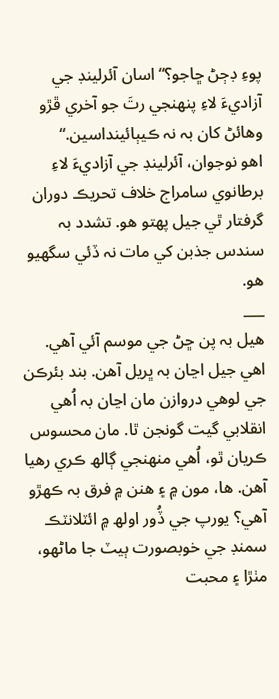پوءِ ڊڄڻ ڇاجو؟“ اسان آئرلينڊ جي آزاديءَ لاءِ پنھنجي رتَ جو آخري ڦڙو وھائڻ کان بہ نہ ڪيٻائينداسين.“
اھو نوجوان، آئرلينڊ جي آزاديءَ لاءِ برطانوي سامراج خلاف تحريڪ دوران گرفتار ٿي جيل پھتو ھو. تشدد بہ سندس جذبن کي مات نہ ڏئي سگھيو ھو.
___
ھيل بہ پن ڇڻ جي موسم آئي آھي. اھي جيل اڃان بہ ڀريل آھن. بند بئرڪن جي لوھي دروازن مان اڃان بہ اُھي انقلابي گيت گونجن ٿا. مان محسوس ڪريان ٿو، اُھي منھنجي ڳالھ ڪري رھيا آھن. ھا، مون ۾ ۽ ھنن ۾ فرق بہ ڪھڙو آھي؟ يورپ جي ڏُور اولھ ۾ ائٽلانٽڪ سمنڊ جي خوبصورت ٻيٽ جا ماڻھو، مٺڙا ۽ محبت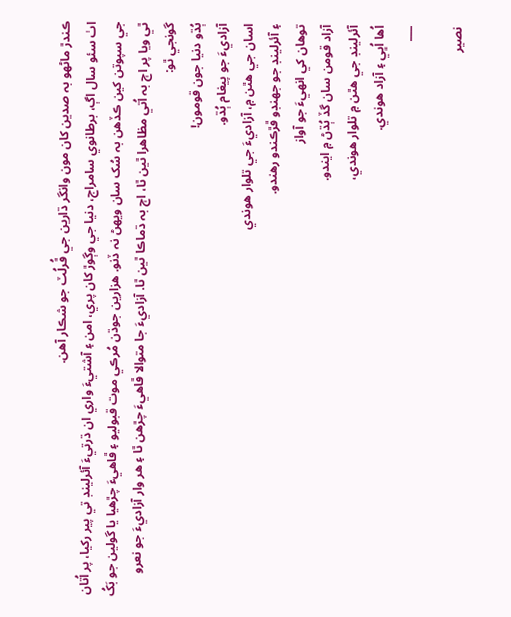ڪندڙ ماڻھو بہ صدين کان مون وانگر ڌارين جي ڦُرلُٽ جو شڪار آھن.
اٺ سئو سال اڳ، برطانوي سامراج، دنيا جي وڳوڙ کان پري، امن ۽ آشتيءَ واري ان ڌرتيءَ آئرلينڊ تي پير رکيا، پر اُتان جي سپوتن کين ڪڏھن بہ سُک سان ويھڻ نہ ڏنو. ھزارين جوڌن مُرڪي موت قبوليو ۽ ڦاھيءَ چڙھيا يا گولين جو بَکُ ٿي ويا پر اڄ بہ اُتي مظاھرا ٿين ٿا، اڄ بہ ڌماڪا ٿين ٿا. آزاديءَ جا متوالا ڦاھيءَ چڙھن ٿا ۽ ھر وار آزاديءَ جو نعرو گونجي ٿو:
ٻُڌو دنيا جون قومون!
آزاديءَ جو پيغام ٻُڌو.
اسان جي ھٿن ۾، آزاديءَ جي تلوار ھوندي
۽ آئرلينڊ جو جھنڊو ڦڙڪندو رھندو.
توھان کي انھيءَ جو آواز
آزاد قومن سان گڏ ٻُڌڻ ۾ ايندو.
آئرلينڊ جي ھٿن ۾ تلوار ھوندي،
اُھا اُڀي ۽ آزاد ھوندي.
___

نصير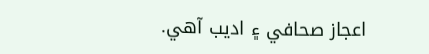اعجاز صحافي ۽ اديب آھي.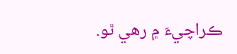ڪراچيءَ ۾ رھي ٿو.